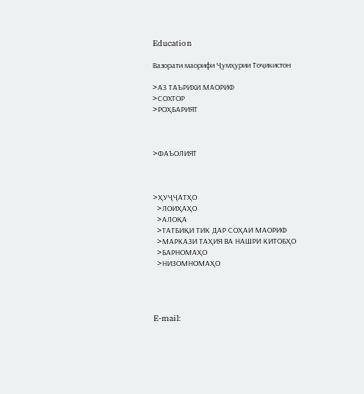Education

Вазорати маорифи Ҷумҳурии Тоҷикистон

>АЗ ТАЪРИХИ МАОРИФ
>СОХТОР
>РОҲБАРИЯТ



>ФАЪОЛИЯТ



>ҲУҶҶАТҲО
  >ЛОИҲАҲО
  >АЛОҚА
  >ТАТБИҚИ ТИК ДАР СОҲАИ МАОРИФ
  >МАРКАЗИ ТАҲИЯ ВА НАШРИ КИТОБҲО
  >БАРНОМАҲО
  >НИЗОМНОМАҲО




E-mail: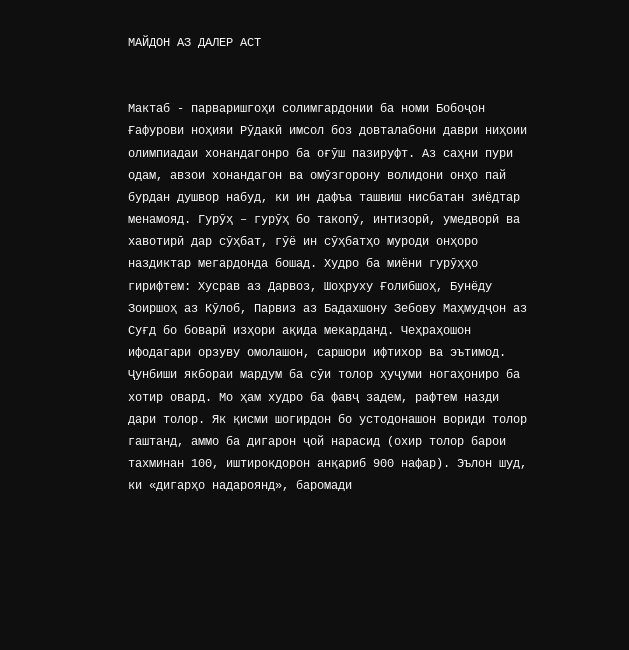МАЙДОН АЗ ДАЛЕР АСТ


Мактаб - парваришгоҳи солимгардонии ба номи Бобоҷон Ғафурови ноҳияи Рӯдакӣ имсол боз довталабони даври ниҳоии олимпиадаи хонандагонро ба оғӯш пазируфт. Аз саҳни пури одам, авзои хонандагон ва омӯзгорону волидони онҳо пай бурдан душвор набуд, ки ин дафъа ташвиш нисбатан зиёдтар менамояд. Гурӯҳ – гурӯҳ бо такопӯ, интизорӣ, умедворӣ ва хавотирӣ дар сӯҳбат, гӯё ин сӯҳбатҳо муроди онҳоро наздиктар мегардонда бошад. Худро ба миёни гурӯҳҳо гирифтем: Хусрав аз Дарвоз, Шоҳруху Ғолибшоҳ, Бунёду Зоиршоҳ аз Кӯлоб, Парвиз аз Бадахшону Зебову Маҳмудҷон аз Суғд бо боварӣ изҳори ақида мекарданд. Чеҳраҳошон ифодагари орзуву омолашон, саршори ифтихор ва эътимод. Ҷунбиши якбораи мардум ба сӯи толор ҳуҷуми ногаҳониро ба хотир овард. Мо ҳам худро ба фавҷ задем, рафтем назди дари толор. Як қисми шогирдон бо устодонашон вориди толор гаштанд, аммо ба дигарон ҷой нарасид (охир толор барои тахминан 100, иштирокдорон анқариб 900 нафар). Эълон шуд, ки «дигарҳо надароянд», баромади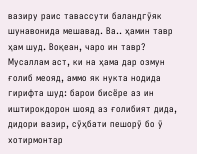вазиру раис тавассути баландгӯяк шунавонида мешавад. Ва.. ҳамин тавр ҳам шуд. Воқеан, чаро ин тавр? Мусаллам аст, ки на ҳама дар озмун ғолиб меояд, аммо як нукта нодида гирифта шуд: барои бисёре аз ин иштирокдорон шояд аз ғолибият дида, дидори вазир, сӯҳбати пешорӯ бо ӯ хотирмонтар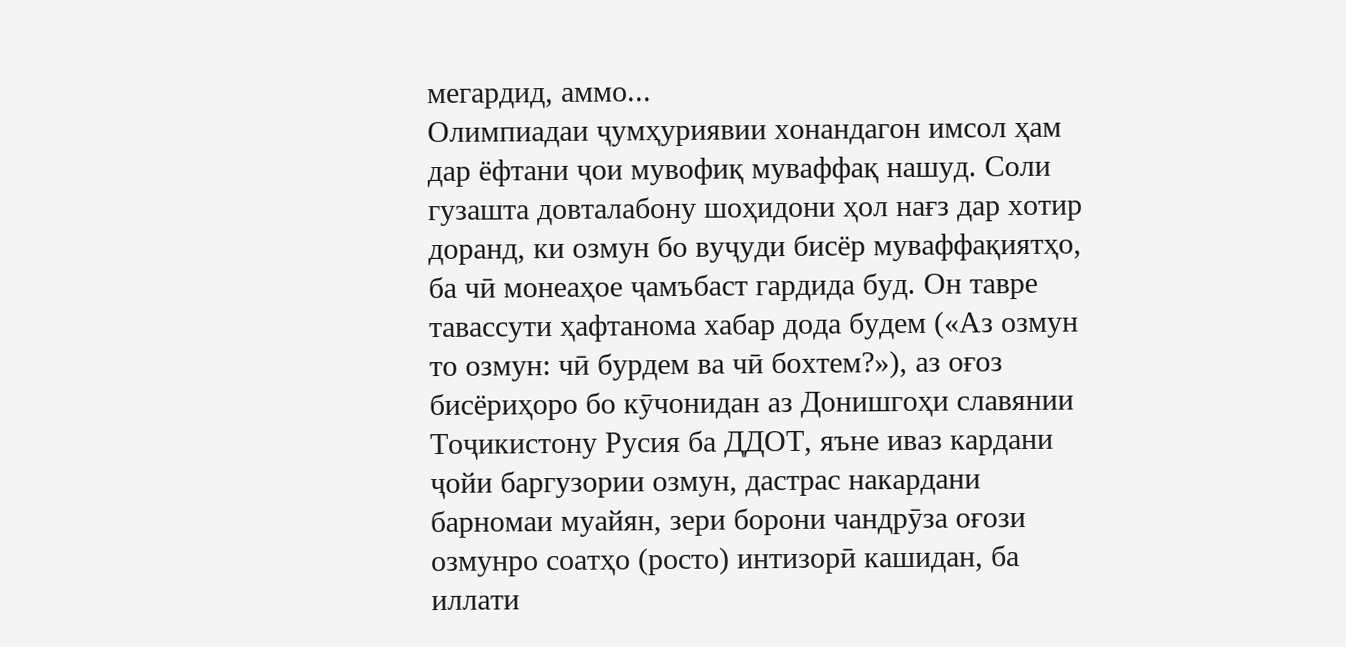мегардид, аммо...
Олимпиадаи ҷумҳуриявии хонандагон имсол ҳам дар ёфтани ҷои мувофиқ муваффақ нашуд. Соли гузашта довталабону шоҳидони ҳол нағз дар хотир доранд, ки озмун бо вуҷуди бисёр муваффақиятҳо, ба чӣ монеаҳое ҷамъбаст гардида буд. Он тавре тавассути ҳафтанома хабар дода будем («Аз озмун то озмун: чӣ бурдем ва чӣ бохтем?»), аз оғоз бисёриҳоро бо кӯчонидан аз Донишгоҳи славянии Тоҷикистону Русия ба ДДОТ, яъне иваз кардани ҷойи баргузории озмун, дастрас накардани барномаи муайян, зери борони чандрӯза оғози озмунро соатҳо (росто) интизорӣ кашидан, ба иллати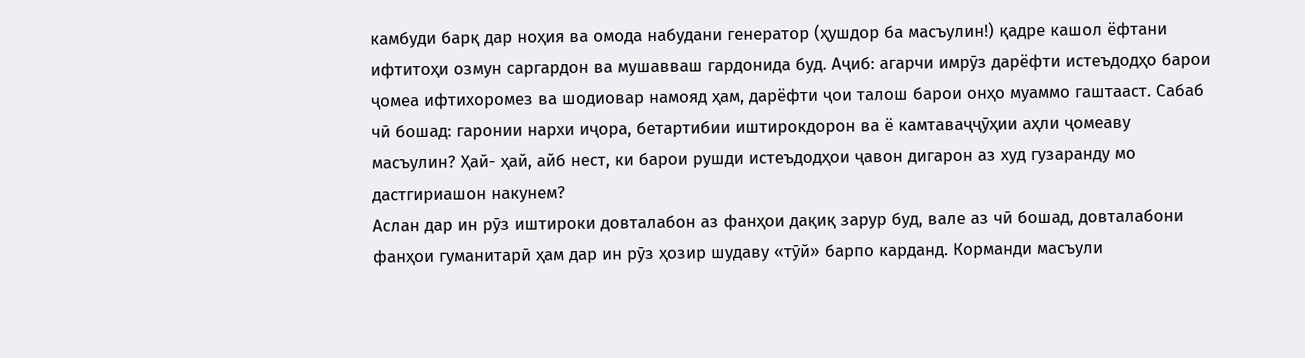камбуди барқ дар ноҳия ва омода набудани генератор (ҳушдор ба масъулин!) қадре кашол ёфтани ифтитоҳи озмун саргардон ва мушавваш гардонида буд. Аҷиб: агарчи имрӯз дарёфти истеъдодҳо барои ҷомеа ифтихоромез ва шодиовар намояд ҳам, дарёфти ҷои талош барои онҳо муаммо гаштааст. Сабаб чӣ бошад: гаронии нархи иҷора, бетартибии иштирокдорон ва ё камтаваҷҷӯҳии аҳли ҷомеаву масъулин? Ҳай- ҳай, айб нест, ки барои рушди истеъдодҳои ҷавон дигарон аз худ гузаранду мо дастгириашон накунем?
Аслан дар ин рӯз иштироки довталабон аз фанҳои дақиқ зарур буд, вале аз чӣ бошад, довталабони фанҳои гуманитарӣ ҳам дар ин рӯз ҳозир шудаву «тӯй» барпо карданд. Корманди масъули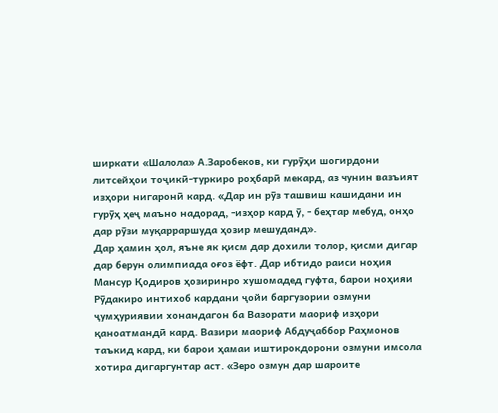ширкати «Шалола» А.Заробеков, ки гурӯҳи шогирдони литсейҳои тоҷикӣ-туркиро роҳбарӣ мекард, аз чунин вазъият изҳори нигаронӣ кард. «Дар ин рӯз ташвиш кашидани ин гурӯҳ ҳеҷ маъно надорад, -изҳор кард ӯ, - беҳтар мебуд, онҳо дар рӯзи муқарраршуда ҳозир мешуданд».
Дар ҳамин ҳол, яъне як қисм дар дохили толор, қисми дигар дар берун олимпиада оғоз ёфт. Дар ибтидо раиси ноҳия Мансур Қодиров ҳозиринро хушомадед гуфта, барои ноҳияи Рӯдакиро интихоб кардани ҷойи баргузории озмуни ҷумҳуриявии хонандагон ба Вазорати маориф изҳори қаноатмандӣ кард. Вазири маориф Абдуҷаббор Раҳмонов таъкид кард, ки барои ҳамаи иштирокдорони озмуни имсола хотира дигаргунтар аст. «Зеро озмун дар шароите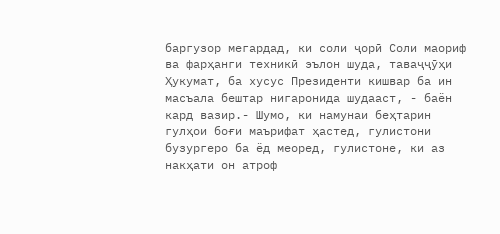баргузор мегардад, ки соли ҷорӣ Соли маориф ва фарҳанги техникӣ эълон шуда, таваҷҷӯҳи Ҳукумат, ба хусус Президенти кишвар ба ин масъала бештар нигаронида шудааст, - баён кард вазир.- Шумо, ки намунаи беҳтарин гулҳои боғи маърифат ҳастед, гулистони бузургеро ба ёд меоред, гулистоне, ки аз накҳати он атроф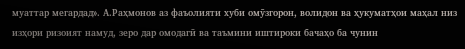муаттар мегардад». А.Раҳмонов аз фаъолияти хуби омӯзгорон, волидон ва ҳукуматҳои маҳал низ изҳори ризоият намуд, зеро дар омодагӣ ва таъмини иштироки бачаҳо ба чунин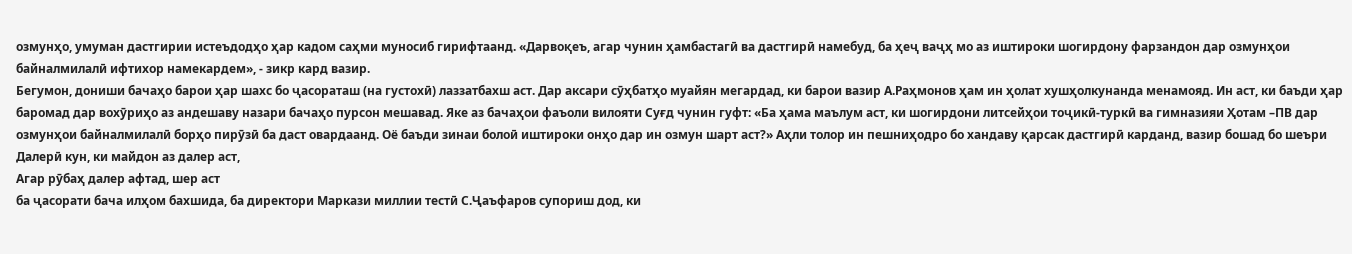озмунҳо, умуман дастгирии истеъдодҳо ҳар кадом саҳми муносиб гирифтаанд. «Дарвоқеъ, агар чунин ҳамбастагӣ ва дастгирӣ намебуд, ба ҳеҷ ваҷҳ мо аз иштироки шогирдону фарзандон дар озмунҳои байналмилалӣ ифтихор намекардем», - зикр кард вазир.
Бегумон, дониши бачаҳо барои ҳар шахс бо ҷасораташ (на густохӣ) лаззатбахш аст. Дар аксари сӯҳбатҳо муайян мегардад, ки барои вазир А.Раҳмонов ҳам ин ҳолат хушҳолкунанда менамояд. Ин аст, ки баъди ҳар баромад дар вохӯриҳо аз андешаву назари бачаҳо пурсон мешавад. Яке аз бачаҳои фаъоли вилояти Суғд чунин гуфт: «Ба ҳама маълум аст, ки шогирдони литсейҳои тоҷикӣ-туркӣ ва гимназияи Ҳотам –ПВ дар озмунҳои байналмилалӣ борҳо пирӯзӣ ба даст овардаанд. Оё баъди зинаи болоӣ иштироки онҳо дар ин озмун шарт аст?» Аҳли толор ин пешниҳодро бо хандаву қарсак дастгирӣ карданд, вазир бошад бо шеъри
Далерӣ кун, ки майдон аз далер аст,
Агар рӯбаҳ далер афтад, шер аст
ба ҷасорати бача илҳом бахшида, ба директори Маркази миллии тестӣ С.Ҷаъфаров супориш дод, ки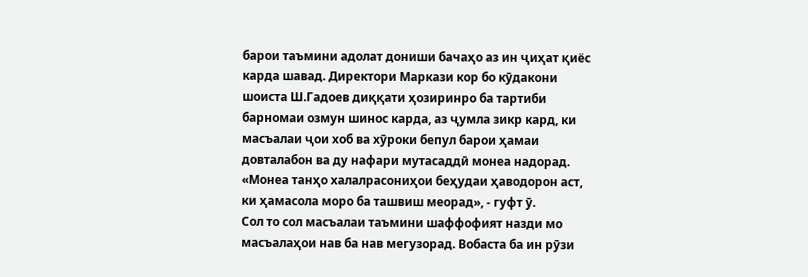барои таъмини адолат дониши бачаҳо аз ин ҷиҳат қиёс карда шавад. Директори Маркази кор бо кӯдакони шоиста Ш.Гадоев диққати ҳозиринро ба тартиби барномаи озмун шинос карда, аз ҷумла зикр кард, ки масъалаи ҷои хоб ва хӯроки бепул барои ҳамаи довталабон ва ду нафари мутасаддӣ монеа надорад. «Монеа танҳо халалрасониҳои беҳудаи ҳаводорон аст, ки ҳамасола моро ба ташвиш меорад», - гуфт ӯ.
Сол то сол масъалаи таъмини шаффофият назди мо масъалаҳои нав ба нав мегузорад. Вобаста ба ин рӯзи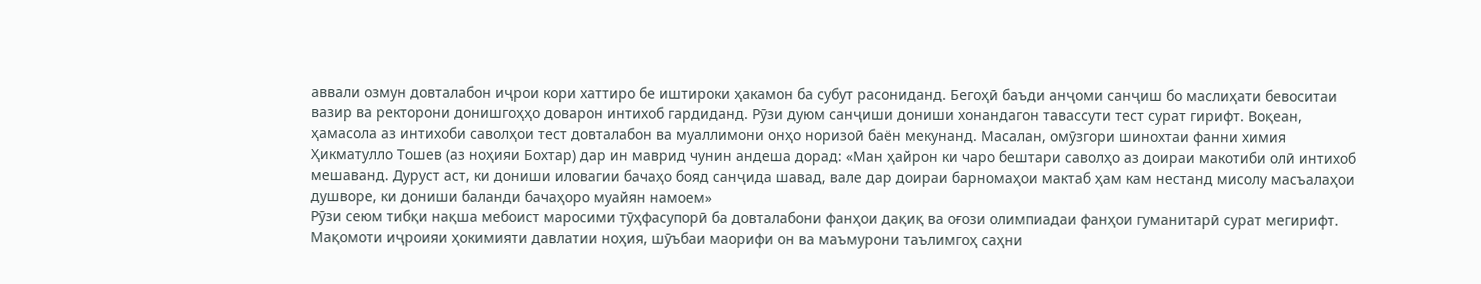аввали озмун довталабон иҷрои кори хаттиро бе иштироки ҳакамон ба субут расониданд. Бегоҳӣ баъди анҷоми санҷиш бо маслиҳати бевоситаи вазир ва ректорони донишгоҳҳо доварон интихоб гардиданд. Рӯзи дуюм санҷиши дониши хонандагон тавассути тест сурат гирифт. Воқеан, ҳамасола аз интихоби саволҳои тест довталабон ва муаллимони онҳо норизоӣ баён мекунанд. Масалан, омӯзгори шинохтаи фанни химия Ҳикматулло Тошев (аз ноҳияи Бохтар) дар ин маврид чунин андеша дорад: «Ман ҳайрон ки чаро бештари саволҳо аз доираи макотиби олӣ интихоб мешаванд. Дуруст аст, ки дониши иловагии бачаҳо бояд санҷида шавад, вале дар доираи барномаҳои мактаб ҳам кам нестанд мисолу масъалаҳои душворе, ки дониши баланди бачаҳоро муайян намоем»
Рӯзи сеюм тибқи нақша мебоист маросими тӯҳфасупорӣ ба довталабони фанҳои дақиқ ва оғози олимпиадаи фанҳои гуманитарӣ сурат мегирифт. Мақомоти иҷроияи ҳокимияти давлатии ноҳия, шӯъбаи маорифи он ва маъмурони таълимгоҳ саҳни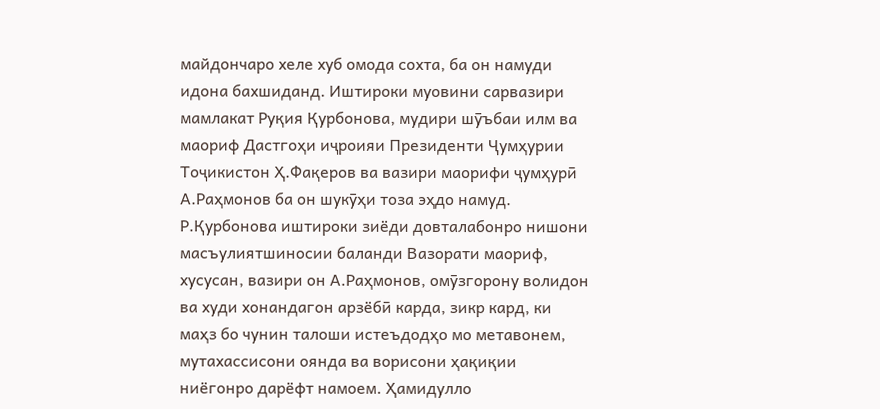майдончаро хеле хуб омода сохта, ба он намуди идона бахшиданд. Иштироки муовини сарвазири мамлакат Руқия Қурбонова, мудири шӯъбаи илм ва маориф Дастгоҳи иҷроияи Президенти Ҷумҳурии Тоҷикистон Ҳ.Фақеров ва вазири маорифи ҷумҳурӣ А.Раҳмонов ба он шукӯҳи тоза эҳдо намуд. Р.Қурбонова иштироки зиёди довталабонро нишони масъулиятшиносии баланди Вазорати маориф, хусусан, вазири он А.Раҳмонов, омӯзгорону волидон ва худи хонандагон арзёбӣ карда, зикр кард, ки маҳз бо чунин талоши истеъдодҳо мо метавонем, мутахассисони оянда ва ворисони ҳақиқии ниёгонро дарёфт намоем. Ҳамидулло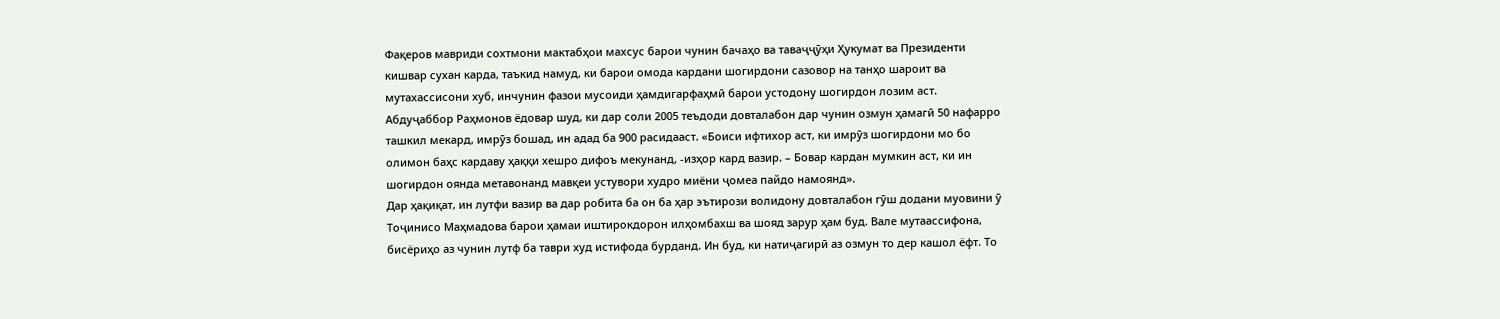Фақеров мавриди сохтмони мактабҳои махсус барои чунин бачаҳо ва таваҷҷӯҳи Ҳукумат ва Президенти кишвар сухан карда, таъкид намуд, ки барои омода кардани шогирдони сазовор на танҳо шароит ва мутахассисони хуб, инчунин фазои мусоиди ҳамдигарфаҳмӣ барои устодону шогирдон лозим аст. Абдуҷаббор Раҳмонов ёдовар шуд, ки дар соли 2005 теъдоди довталабон дар чунин озмун ҳамагӣ 50 нафарро ташкил мекард, имрӯз бошад, ин адад ба 900 расидааст. «Боиси ифтихор аст, ки имрӯз шогирдони мо бо олимон баҳс кардаву ҳаққи хешро дифоъ мекунанд, -изҳор кард вазир. – Бовар кардан мумкин аст, ки ин шогирдон оянда метавонанд мавқеи устувори худро миёни ҷомеа пайдо намоянд».
Дар ҳақиқат, ин лутфи вазир ва дар робита ба он ба ҳар эътирози волидону довталабон гӯш додани муовини ӯ Тоҷинисо Маҳмадова барои ҳамаи иштирокдорон илҳомбахш ва шояд зарур ҳам буд. Вале мутаассифона, бисёриҳо аз чунин лутф ба таври худ истифода бурданд. Ин буд, ки натиҷагирӣ аз озмун то дер кашол ёфт. То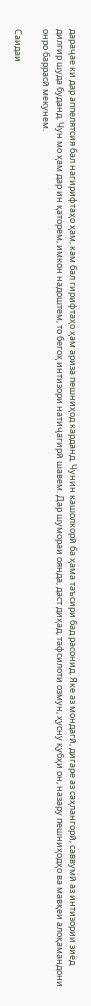дараҷае ки дар аппелятсия бал нагирифтаҳо ҳам, кам бал гирифтаҳо ҳам ариза пешниҳод карданд. Чунин кашолкорӣ ба ҳама таъсири бад расонид. Яке аз мондагӣ, дигаре аз саҳлангорӣ, саввумӣ аз интизории зиёд дилгир шуда буданд. Чун мо ҳам дар ин қаторем, имкон надоштем, то бегоҳ интизори натиҷагирӣ шавем. Дар шумораи оянда, даст диҳад, тафсилоти озмун, ҳусну қубҳи он, назару пешниҳодҳо ва мавқеи алоқамандони онро баррасӣ мекунем.

Саидаи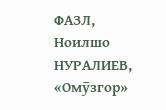ФАЗЛ,
Ноилшо НУРАЛИЕВ,
«Омӯзгор»